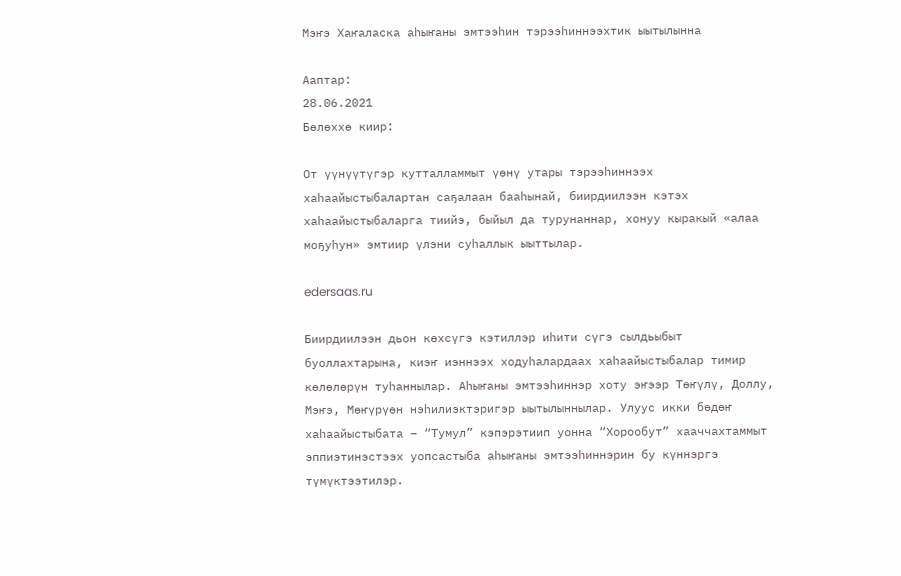Мэҥэ Хаҥаласка аһыҥаны эмтээһин тэрээһиннээхтик ыытылынна

Ааптар:
28.06.2021
Бөлөххө киир:

От үүнүүтүгэр кутталламмыт үөнү утары тэрээһиннээх хаһаайыстыбалартан саҕалаан бааһынай, биирдиилээн кэтэх хаһаайыстыбаларга тиийэ, быйыл да турунаннар, хонуу кыракый «алаа моҕуһун» эмтиир үлэни суһаллык ыыттылар.

edersaas.ru

Биирдиилээн дьон көхсүгэ кэтиллэр иһити сүгэ сылдьыбыт буоллахтарына, киэҥ иэннээх ходуһалардаах хаһаайыстыбалар тимир көлөлөрүн туһаннылар. Аһыҥаны эмтээһиннэр хоту эҥээр Төҥүлү, Доллу, Мэҥэ, Мөҥүрүөн нэһилиэктэригэр ыытылыннылар. Улуус икки бөдөҥ хаһаайыстыбата – “Тумул” кэпэрэтиип уонна “Хорообут” хааччахтаммыт эппиэтинэстээх уопсастыба аһыҥаны эмтээһиннэрин бу күннэргэ түмүктээтилэр.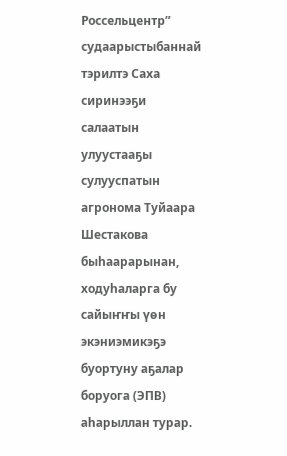Россельцентр” судаарыстыбаннай тэрилтэ Саха сиринээҕи салаатын улуустааҕы сулууспатын агронома Туйаара Шестакова быһаарарынан, ходуһаларга бу сайыҥҥы үөн экэниэмикэҕэ буортуну аҕалар боруога (ЭПВ) аһарыллан турар.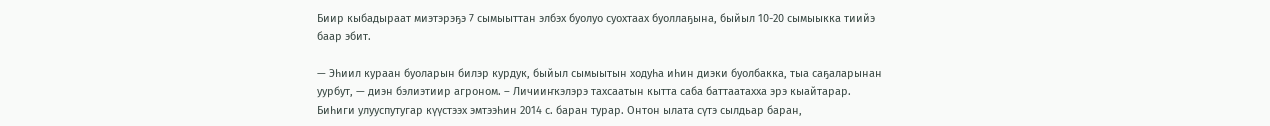Биир кыбадыраат миэтэрэҕэ 7 сымыыттан элбэх буолуо суохтаах буоллаҕына, быйыл 10-20 сымыыкка тиийэ баар эбит.

— Эһиил кураан буоларын билэр курдук, быйыл сымыытын ходуһа иһин диэки буолбакка, тыа саҕаларынан уурбут, — диэн бэлиэтиир агроном. – Личииҥкэлэрэ тахсаатын кытта саба баттаатахха эрэ кыайтарар. Биһиги улууспутугар күүстээх эмтээһин 2014 с. баран турар. Онтон ылата сүтэ сылдьар баран,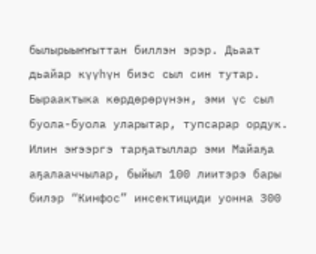былырыыҥҥыттан биллэн эрэр. Дьаат дьайар күүһүн биэс сыл син тутар. Быраактыка көрдөрөрүнэн, эми үс сыл буола-буола уларытар, тупсарар ордук. Илин эҥээргэ тарҕатыллар эми Майаҕа аҕалааччылар, быйыл 100 лиитэрэ бары билэр “Кинфос” инсектициди уонна 300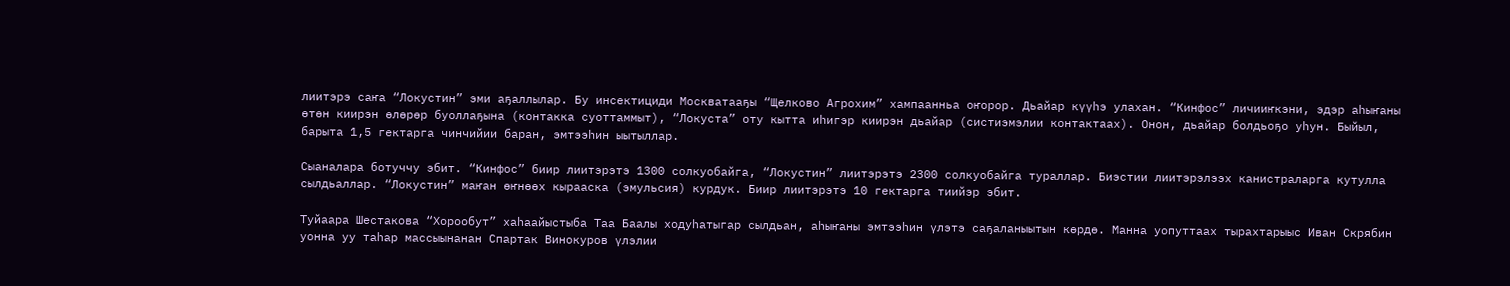лиитэрэ саҥа “Локустин” эми аҕаллылар. Бу инсектициди Москватааҕы “Щелково Агрохим” хампаанньа оҥорор. Дьайар күүһэ улахан. “Кинфос” личииҥкэни, эдэр аһыҥаны өтөн киирэн өлөрөр буоллаҕына (контакка суоттаммыт), “Локуста” оту кытта иһигэр киирэн дьайар (систиэмэлии контактаах). Онон, дьайар болдьоҕо уһун. Быйыл, барыта 1,5 гектарга чинчийии баран, эмтээһин ыытыллар.

Сыаналара ботуччу эбит. “Кинфос” биир лиитэрэтэ 1300 солкуобайга, “Локустин” лиитэрэтэ 2300 солкуобайга тураллар. Биэстии лиитэрэлээх канистраларга кутулла сылдьаллар. “Локустин” маҥан өҥнөөх кырааска (эмульсия) курдук. Биир лиитэрэтэ 10 гектарга тиийэр эбит.

Туйаара Шестакова “Хорообут” хаһаайыстыба Таа Баалы ходуһатыгар сылдьан, аһыҥаны эмтээһин үлэтэ саҕаланыытын көрдө. Манна уопуттаах тырахтарыыс Иван Скрябин уонна уу таһар массыынанан Спартак Винокуров үлэлии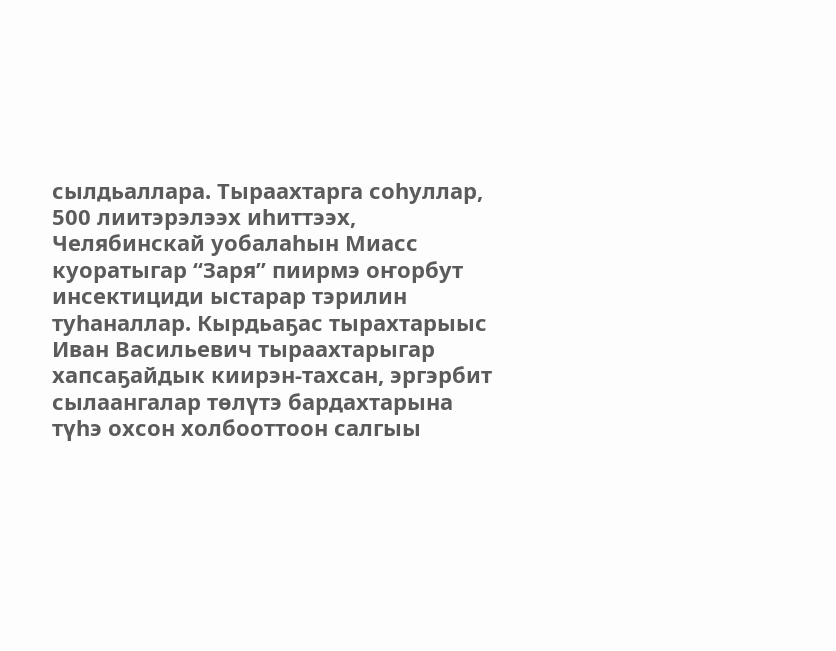сылдьаллара. Тыраахтарга соһуллар, 500 лиитэрэлээх иһиттээх, Челябинскай уобалаһын Миасс куоратыгар “Заря” пиирмэ оҥорбут инсектициди ыстарар тэрилин туһаналлар. Кырдьаҕас тырахтарыыс Иван Васильевич тыраахтарыгар хапсаҕайдык киирэн-тахсан, эргэрбит сылаангалар төлүтэ бардахтарына түһэ охсон холбооттоон салгыы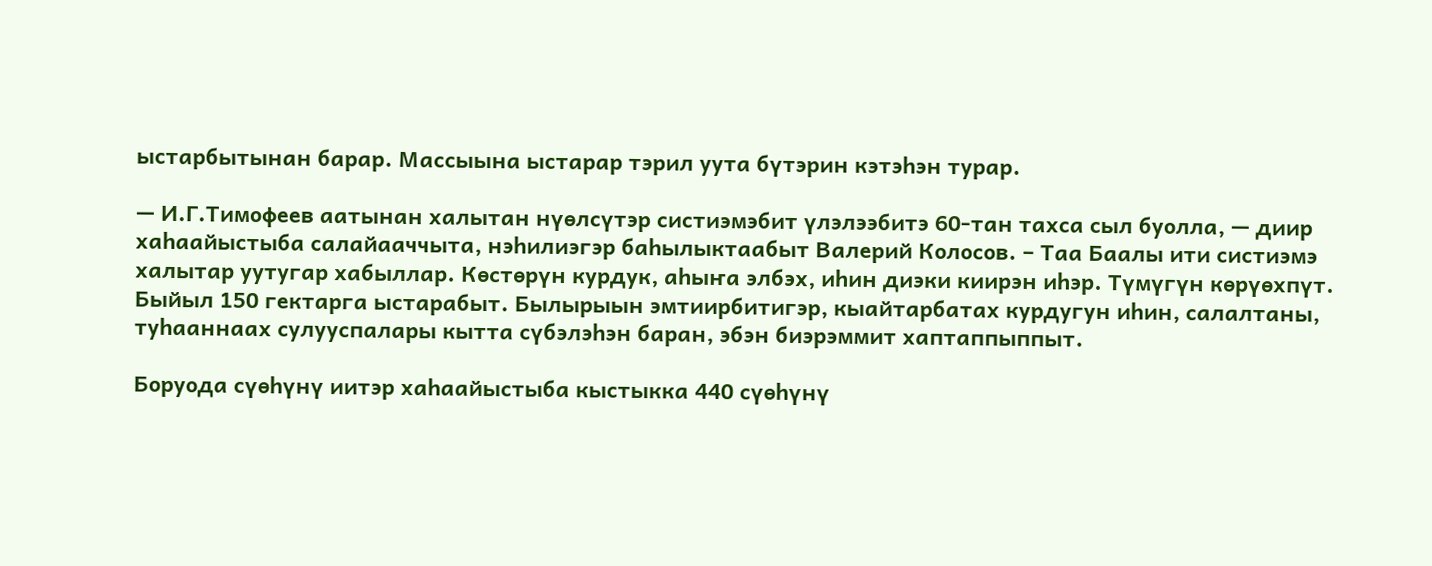ыстарбытынан барар. Массыына ыстарар тэрил уута бүтэрин кэтэһэн турар.

— И.Г.Тимофеев аатынан халытан нүөлсүтэр систиэмэбит үлэлээбитэ 60-тан тахса сыл буолла, — диир хаһаайыстыба салайааччыта, нэһилиэгэр баһылыктаабыт Валерий Колосов. – Таа Баалы ити систиэмэ халытар уутугар хабыллар. Көстөрүн курдук, аһыҥа элбэх, иһин диэки киирэн иһэр. Түмүгүн көрүөхпүт. Быйыл 150 гектарга ыстарабыт. Былырыын эмтиирбитигэр, кыайтарбатах курдугун иһин, салалтаны, туһааннаах сулууспалары кытта сүбэлэһэн баран, эбэн биэрэммит хаптаппыппыт.

Боруода сүөһүнү иитэр хаһаайыстыба кыстыкка 440 сүөһүнү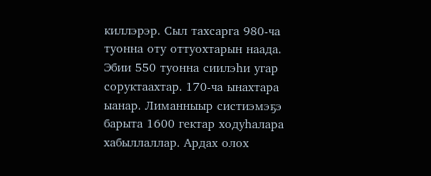киллэрэр. Сыл тахсарга 980-ча туонна оту оттуохтарын наада. Эбии 550 туонна сиилэһи угар соруктаахтар. 170-ча ынахтара ыанар. Лиманныыр систиэмэҕэ барыта 1600 гектар ходуһалара хабыллаллар. Ардах олох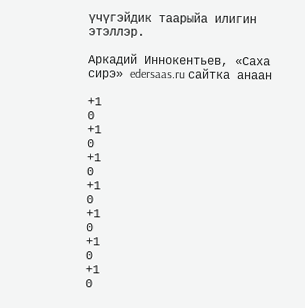үчүгэйдик таарыйа илигин этэллэр.

Аркадий Иннокентьев, «Саха сирэ» edersaas.ru сайтка анаан

+1
0
+1
0
+1
0
+1
0
+1
0
+1
0
+1
0